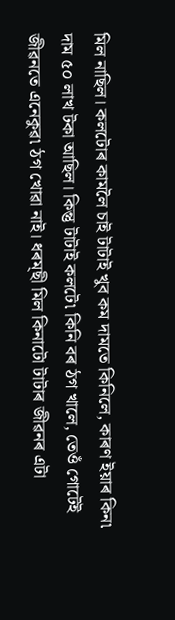মিল নাছিল। কলটোৰ কামলৈ চাই টাটাই খুব কম দামতে কিনিলে, কাৰণ ইয়াৰ কিন৷ দাম ৫০ লাখ টকা আছিল। কিন্তু টাটাই কলটে৷ কিনি বৰ ঠগ খালে, তেওঁ গোটেই জীৱনতে এনেকুৱ৷ ঠগ খোৱা নাই। ধৰম্ছী মিল কিনাটো টাটাৰ জীৱনৰ এটা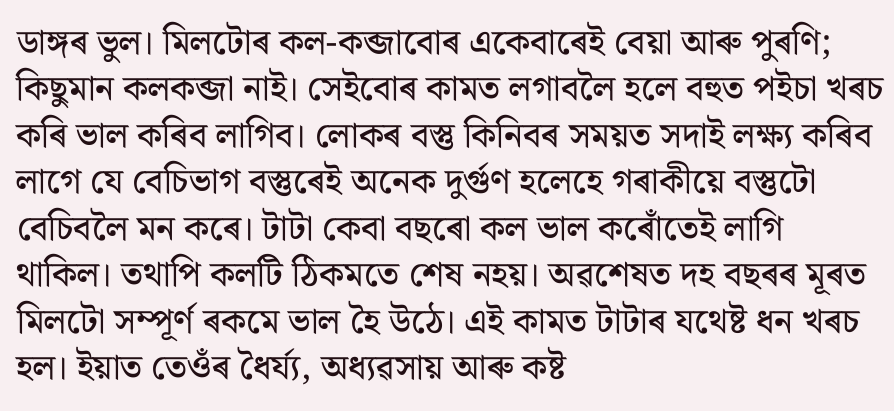ডাঙ্গৰ ভুল। মিলটোৰ কল-কব্জাবোৰ একেবাৰেই বেয়া আৰু পুৰণি; কিছুমান কলকব্জা নাই। সেইবোৰ কামত লগাবলৈ হলে বহুত পইচা খৰচ কৰি ভাল কৰিব লাগিব। লোকৰ বস্তু কিনিবৰ সময়ত সদাই লক্ষ্য কৰিব লাগে যে বেচিভাগ বস্তুৰেই অনেক দুৰ্গুণ হলেহে গৰাকীয়ে বস্তুটো বেচিবলৈ মন কৰে। টাটা কেবা বছৰো কল ভাল কৰোঁতেই লাগি থাকিল। তথাপি কলটি ঠিকমতে শেষ নহয়। অৱশেষত দহ বছৰৰ মূৰত মিলটো সম্পূৰ্ণ ৰকমে ভাল হৈ উঠে। এই কামত টাটাৰ যথেষ্ট ধন খৰচ হল। ইয়াত তেওঁৰ ধৈৰ্য্য, অধ্যৱসায় আৰু কষ্ট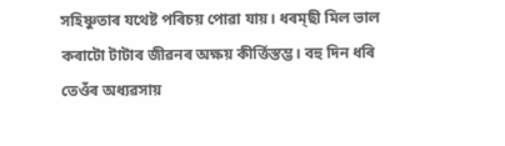সহিষ্ণুতাৰ যথেষ্ট পৰিচয় পোৱা যায়। ধৰম্ছী মিল ভাল কৰাটো টাটাৰ জীৱনৰ অক্ষয় কীৰ্ত্তিস্তম্ভ। বহু দিন ধৰি তেওঁৰ অধ্যৱসায়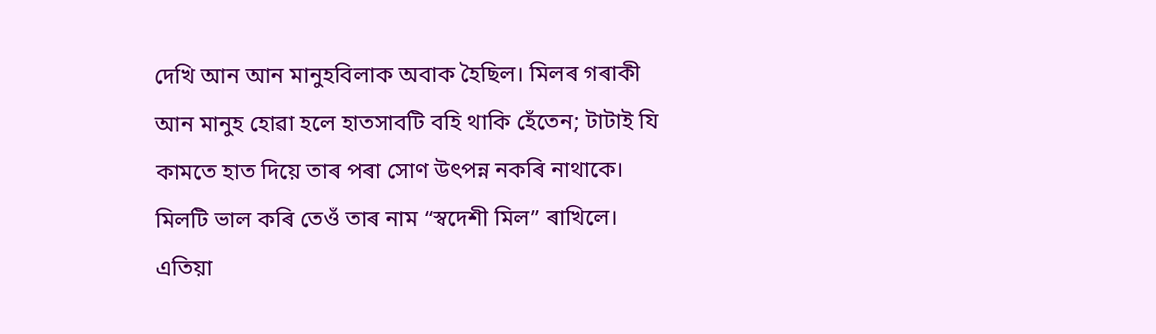দেখি আন আন মানুহবিলাক অবাক হৈছিল। মিলৰ গৰাকী আন মানুহ হোৱা হলে হাতসাবটি বহি থাকি হেঁতেন; টাটাই যি কামতে হাত দিয়ে তাৰ পৰা সোণ উৎপন্ন নকৰি নাথাকে। মিলটি ভাল কৰি তেওঁ তাৰ নাম “স্বদেশী মিল” ৰাখিলে। এতিয়া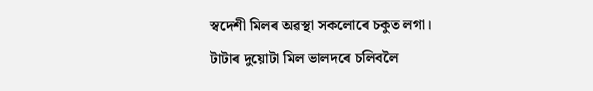স্বদেশী মিলৰ অৱস্থা সকলোৰে চকুত লগা।
টাটাৰ দুয়োটা মিল ভালদৰে চলিবলৈ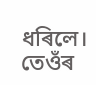ধৰিলে। তেওঁৰ